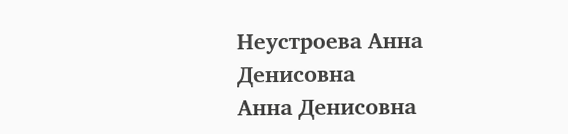Неустроева Анна Денисовна
Анна Денисовна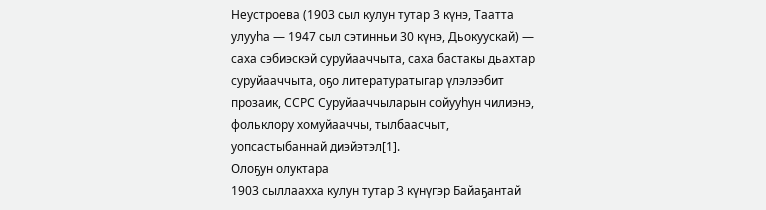Неустроева (1903 сыл кулун тутар 3 күнэ, Таатта улууһа — 1947 сыл сэтинньи 30 күнэ, Дьокуускай) — саха сэбиэскэй суруйааччыта, саха бастакы дьахтар суруйааччыта, оҕо литературатыгар үлэлээбит прозаик, ССРС Суруйааччыларын сойууһун чилиэнэ, фольклору хомуйааччы, тылбаасчыт, уопсастыбаннай диэйэтэл[1].
Олоҕун олуктара
1903 сыллаахха кулун тутар 3 күнүгэр Байаҕантай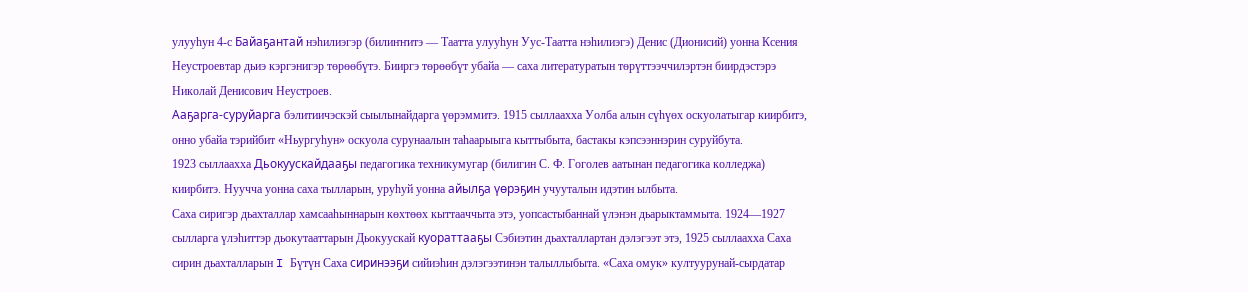улууһун 4-с Байаҕантай нэһилиэгэр (билиҥҥитэ — Таатта улууһун Уус-Таатта нэһилиэгэ) Денис (Дионисий) уонна Ксения Неустроевтар дьиэ кэргэнигэр төрөөбүтэ. Бииргэ төрөөбүт убайа — саха литературатын төрүттээччилэртэн биирдэстэрэ Николай Денисович Неустроев.
Ааҕарга-суруйарга бэлитиичэскэй сыылынайдарга үөрэммитэ. 1915 сыллаахха Уолба алын сүһүөх оскуолатыгар киирбитэ, онно убайа тэрийбит «Ньургуһун» оскуола сурунаалын таһаарыыга кыттыбыта, бастакы кэпсээннэрин суруйбута.
1923 сыллаахха Дьокуускайдааҕы педагогика техникумугар (билигин С. Ф. Гоголев аатынан педагогика колледжа) киирбитэ. Нуучча уонна саха тылларын, уруһуй уонна айылҕа үөрэҕин учууталын идэтин ылбыта.
Саха сиригэр дьахталлар хамсааһыннарын көхтөөх кыттааччыта этэ, уопсастыбаннай үлэнэн дьарыктаммыта. 1924—1927 сылларга үлэһиттэр дьокутааттарын Дьокуускай куораттааҕы Сэбиэтин дьахталлартан дэлэгээт этэ, 1925 сыллаахха Саха сирин дьахталларын I Бүтүн Саха сиринээҕи сийиэһин дэлэгээтинэн талыллыбыта. «Саха омук» култуурунай-сырдатар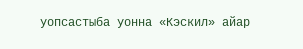уопсастыба уонна «Кэскил» айар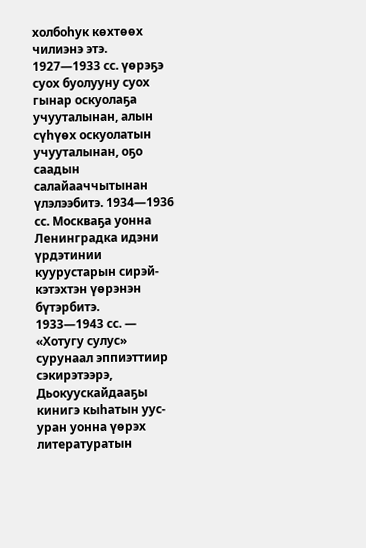холбоһук көхтөөх чилиэнэ этэ.
1927—1933 сс. үөрэҕэ суох буолууну суох гынар оскуолаҕа учууталынан, алын сүһүөх оскуолатын учууталынан, оҕо саадын салайааччытынан үлэлээбитэ. 1934—1936 сс. Москваҕа уонна Ленинградка идэни үрдэтинии куурустарын сирэй-кэтэхтэн үөрэнэн бүтэрбитэ.
1933—1943 сс. — «Хотугу сулус» сурунаал эппиэттиир сэкирэтээрэ, Дьокуускайдааҕы кинигэ кыһатын уус-уран уонна үөрэх литературатын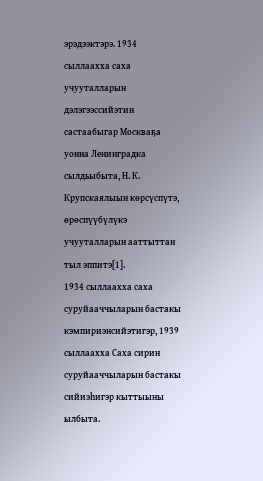эрэдээктэрэ. 1934 сыллаахха саха учууталларын дэлэгээссийэтин састаабыгар Москваҕа уонна Ленинградка сылдьыбыта, Н. К. Крупскаялыын көрсүспүтэ, өрөспүүбүлүкэ учууталларын ааттыттан тыл эппитэ[1].
1934 сыллаахха саха суруйааччыларын бастакы кэмпириэнсийэтигэр, 1939 сыллаахха Саха сирин суруйааччыларын бастакы сийиэһигэр кыттыыны ылбыта.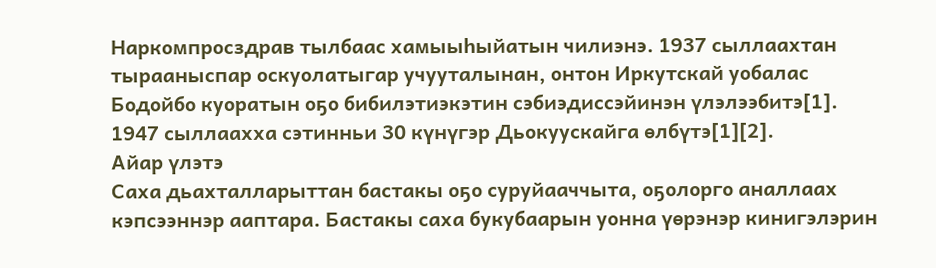Наркомпросздрав тылбаас хамыыһыйатын чилиэнэ. 1937 сыллаахтан тырааныспар оскуолатыгар учууталынан, онтон Иркутскай уобалас Бодойбо куоратын оҕо бибилэтиэкэтин сэбиэдиссэйинэн үлэлээбитэ[1].
1947 сыллаахха сэтинньи 30 күнүгэр Дьокуускайга өлбүтэ[1][2].
Айар үлэтэ
Саха дьахталларыттан бастакы оҕо суруйааччыта, оҕолорго аналлаах кэпсээннэр ааптара. Бастакы саха букубаарын уонна үөрэнэр кинигэлэрин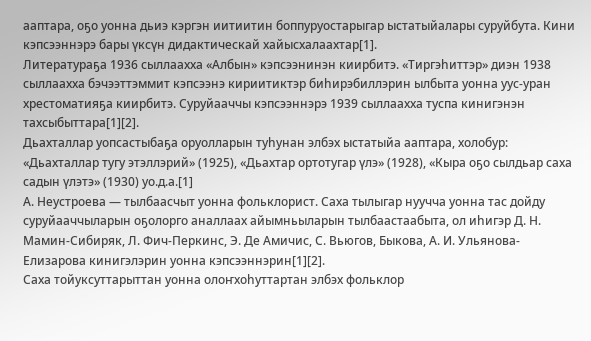ааптара, оҕо уонна дьиэ кэргэн иитиитин боппуруостарыгар ыстатыйалары суруйбута. Кини кэпсээннэрэ бары үксүн дидактическай хайысхалаахтар[1].
Литератураҕа 1936 сыллаахха «Албын» кэпсээнинэн киирбитэ. «Тиргэһиттэр» диэн 1938 сыллаахха бэчээттэммит кэпсээнэ кириитиктэр биһирэбиллэрин ылбыта уонна уус-уран хрестоматияҕа киирбитэ. Суруйааччы кэпсээннэрэ 1939 сыллаахха туспа кинигэнэн тахсыбыттара[1][2].
Дьахталлар уопсастыбаҕа оруолларын туһунан элбэх ыстатыйа ааптара, холобур: «Дьахталлар тугу этэллэрий» (1925), «Дьахтар ортотугар үлэ» (1928), «Кыра оҕо сылдьар саха садын үлэтэ» (1930) уо.д.а.[1]
А. Неустроева — тылбаасчыт уонна фольклорист. Саха тылыгар нуучча уонна тас дойду суруйааччыларын оҕолорго аналлаах айымньыларын тылбаастаабыта, ол иһигэр Д. Н. Мамин-Сибиряк, Л. Фич-Перкинс, Э. Де Амичис, С. Вьюгов, Быкова, А. И. Ульянова-Елизарова кинигэлэрин уонна кэпсээннэрин[1][2].
Саха тойуксуттарыттан уонна олоҥхоһуттартан элбэх фольклор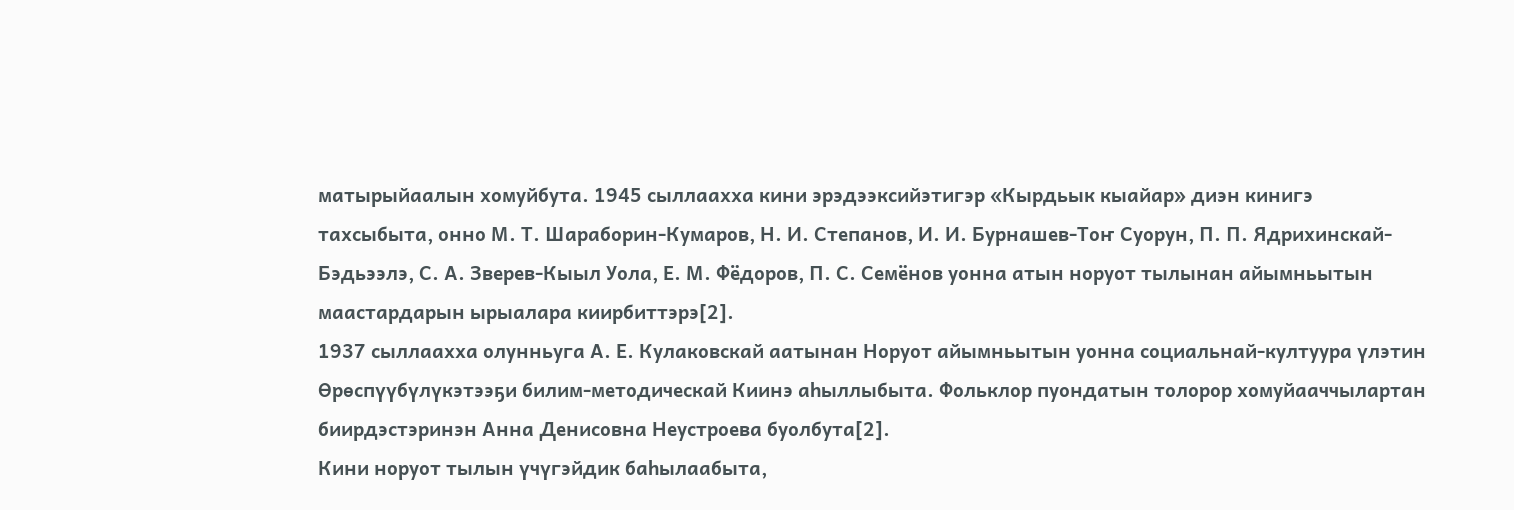матырыйаалын хомуйбута. 1945 сыллаахха кини эрэдээксийэтигэр «Кырдьык кыайар» диэн кинигэ тахсыбыта, онно М. Т. Шараборин-Кумаров, Н. И. Степанов, И. И. Бурнашев-Тоҥ Суорун, П. П. Ядрихинскай-Бэдьээлэ, С. А. Зверев-Кыыл Уола, Е. М. Фёдоров, П. С. Семёнов уонна атын норуот тылынан айымньытын маастардарын ырыалара киирбиттэрэ[2].
1937 сыллаахха олунньуга А. Е. Кулаковскай аатынан Норуот айымньытын уонна социальнай-култуура үлэтин Өрөспүүбүлүкэтээҕи билим-методическай Киинэ аһыллыбыта. Фольклор пуондатын толорор хомуйааччылартан биирдэстэринэн Анна Денисовна Неустроева буолбута[2].
Кини норуот тылын үчүгэйдик баһылаабыта,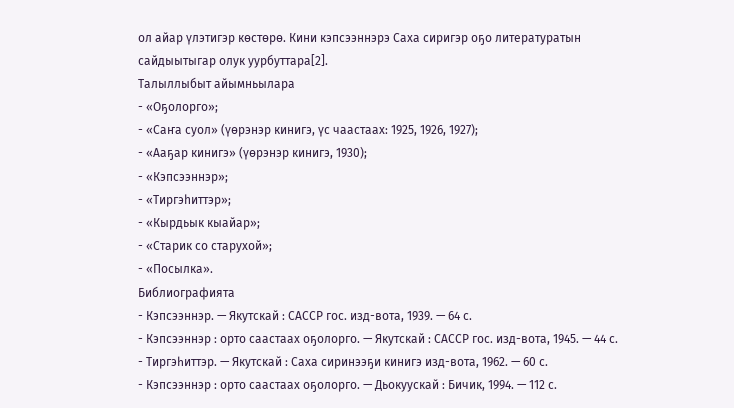ол айар үлэтигэр көстөрө. Кини кэпсээннэрэ Саха сиригэр оҕо литературатын сайдыытыгар олук уурбуттара[2].
Талыллыбыт айымньылара
- «Оҕолорго»;
- «Саҥа суол» (үөрэнэр кинигэ, үс чаастаах: 1925, 1926, 1927);
- «Ааҕар кинигэ» (үөрэнэр кинигэ, 1930);
- «Кэпсээннэр»;
- «Тиргэhиттэр»;
- «Кырдьык кыайар»;
- «Старик со старухой»;
- «Посылка».
Библиографията
- Кэпсээннэр. — Якутскай : САССР гос. изд-вота, 1939. — 64 с.
- Кэпсээннэр : орто саастаах оҕолорго. — Якутскай : САССР гос. изд-вота, 1945. — 44 с.
- Тиргэһиттэр. — Якутскай : Саха сиринээҕи кинигэ изд-вота, 1962. — 60 с.
- Кэпсээннэр : орто саастаах оҕолорго. — Дьокуускай : Бичик, 1994. — 112 с.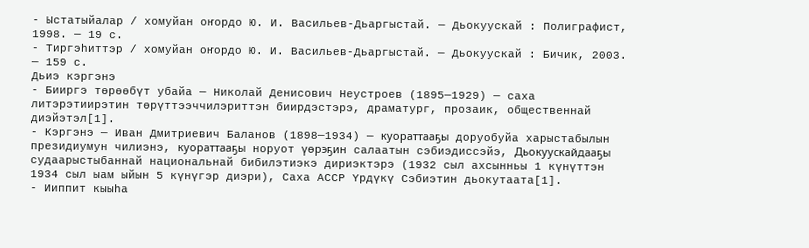- Ыстатыйалар / хомуйан оҥордо Ю. И. Васильев-Дьаргыстай. — Дьокуускай : Полиграфист, 1998. — 19 с.
- Тиргэһиттэр / хомуйан оҥордо Ю. И. Васильев-Дьаргыстай. — Дьокуускай : Бичик, 2003. — 159 с.
Дьиэ кэргэнэ
- Бииргэ төрөөбүт убайа — Николай Денисович Неустроев (1895—1929) — саха литэрэтиирэтин төрүттээччилэриттэн биирдэстэрэ, драматург, прозаик, общественнай диэйэтэл[1].
- Кэргэнэ — Иван Дмитриевич Баланов (1898—1934) — куораттааҕы доруобуйа харыстабылын президиумун чилиэнэ, куораттааҕы норуот үөрэҕин салаатын сэбиэдиссэйэ, Дьокуускайдааҕы судаарыстыбаннай национальнай бибилэтиэкэ дириэктэрэ (1932 сыл ахсынньы 1 күнүттэн 1934 сыл ыам ыйын 5 күнүгэр диэри), Саха АССР Үрдүкү Сэбиэтин дьокутаата[1].
- Ииппит кыыһа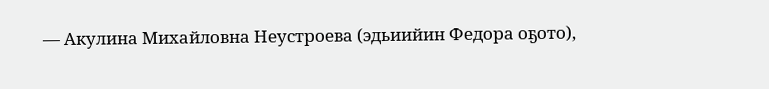— Акулина Михайловна Неустроева (эдьиийин Федора оҕото),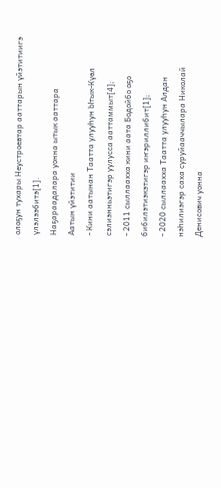олоҕун тухары Неустроевтар ааттарын үйэтитиигэ үлэлээбитэ[1].
Наҕараадалара уонна ытык ааттара
Аатын үйэтитии
- Кини аатынан Таатта улууһун Ытык-Күөл сэлиэнньэтигэр уулусса ааттаммыт[4];
- 2011 сыллаахха кини аата Бодойбо оҕо бибилэтиэкэтигэр иҥэриллибит[1];
- 2020 сыллаахха Таатта улууһун Алдан нэһилиэгэр саха суруйааччылара Николай Денисович уонна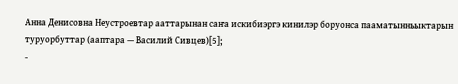Анна Денисовна Неустроевтар ааттарынан саҥа искибиэргэ кинилэр боруонса пааматынньыктарын туруорбуттар (ааптара — Василий Сивцев)[5];
-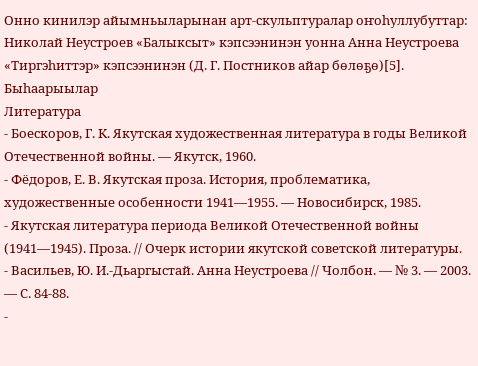Онно кинилэр айымньыларынан арт-скульптуралар оҥоһуллубуттар: Николай Неустроев «Балыксыт» кэпсээнинэн уонна Анна Неустроева «Тиргэһиттэр» кэпсээнинэн (Д. Г. Постников айар бөлөҕө)[5].
Быһаарыылар
Литература
- Боескоров, Г. К. Якутская художественная литература в годы Великой Отечественной войны. — Якутск, 1960.
- Фёдоров, Е. В. Якутская проза. История, проблематика, художественные особенности 1941—1955. — Новосибирск, 1985.
- Якутская литература периода Великой Отечественной войны (1941—1945). Проза. // Очерк истории якутской советской литературы.
- Васильев, Ю. И.-Дьаргыстай. Анна Неустроева // Чолбон. — № 3. — 2003. — С. 84-88.
-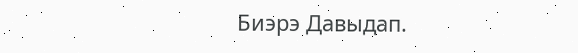Биэрэ Давыдап.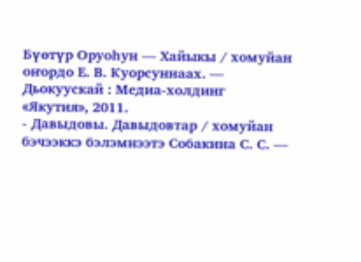Бүөтүр Оруоһун — Хайыкы / хомуйан оҥордо Е. В. Куорсуннаах. — Дьокуускай : Медиа-холдинг «Якутия», 2011.
- Давыдовы. Давыдовтар / хомуйан бэчээккэ бэлэмнээтэ Собакина С. С. —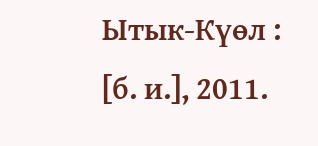Ытык-Күөл : [б. и.], 2011.